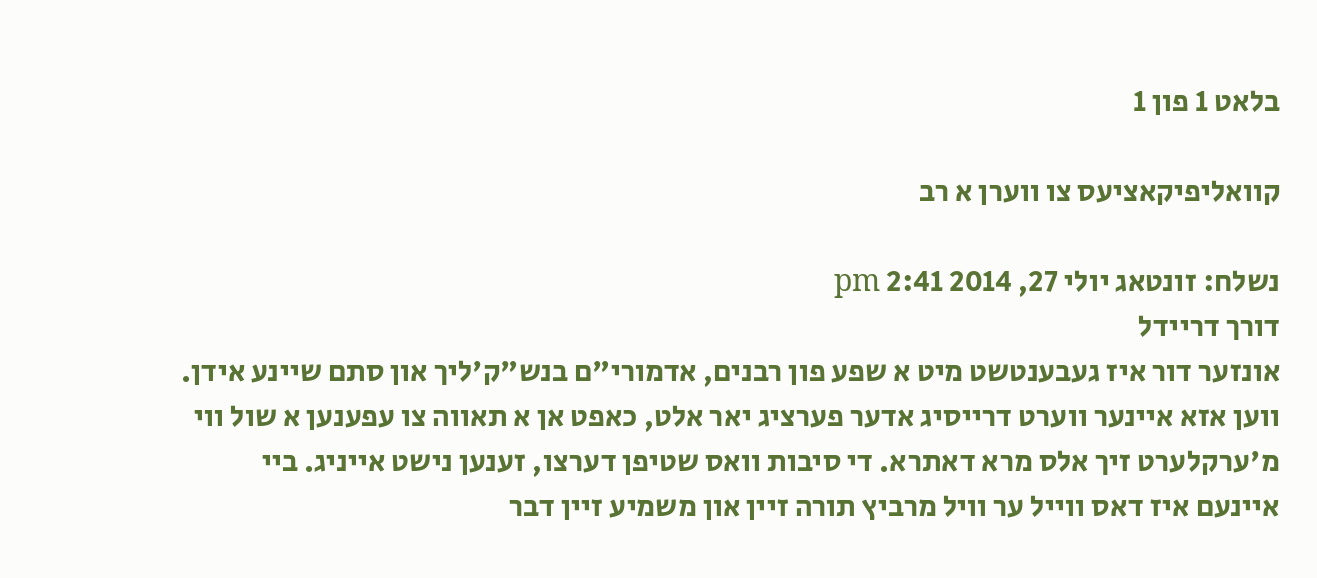בלאט 1 פון 1

קוואליפיקאציעס צו ווערן א רב

נשלח: זונטאג יולי 27, 2014 2:41 pm
דורך דריידל
אונזער דור איז געבענטשט מיט א שפע פון רבנים, אדמורי"ם בנש"ק'ליך און סתם שיינע אידן. ווען אזא איינער ווערט דרייסיג אדער פערציג יאר אלט, כאפט אן א תאווה צו עפענען א שול ווי מ'ערקלערט זיך אלס מרא דאתרא. די סיבות וואס שטיפן דערצו, זענען נישט אייניג. ביי איינעם איז דאס ווייל ער וויל מרביץ תורה זיין און משמיע זיין דבר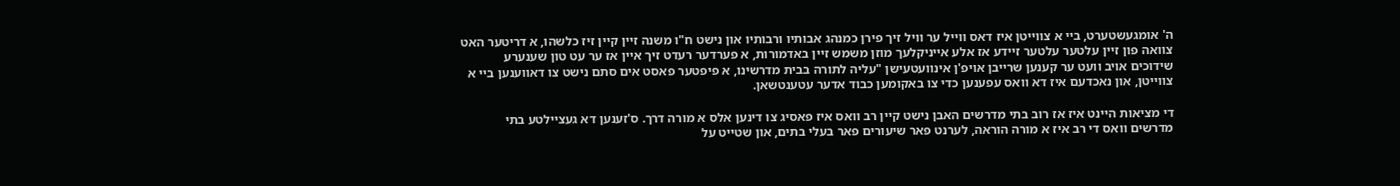ה' אומגעשטערט, ביי א צווייטן איז דאס ווייל ער וויל זיך פירן כמנהג אבותיו ורבותיו און נישט ח"ו משנה זיין קיין זיז כלשהו, א דריטער האט צוואה פון זיין עלטער עלטער זיידע אז אלע אייניקלעך מוזן משמש זיין באדמורות, א פערדער רעדט זיך איין אז ער עט טון שענערע שידוכים אויב וועט ער קענען שרייבן אויפ'ן אינוועטעישן "עליה לתורה בבית מדרשינו, א פיפטער פאסט אים סתם נישט צו דאווענען ביי א צווייטן, און נאכדעם איז דא וואס עפענען כדי צו באקומען כבוד אדער עטענטשאן.

די מציאות היינט איז אז רוב בתי מדרשים האבן נישט קיין רב וואס איז פאסיג צו דינען אלס א מורה דרך. ס'זענען דא געציילטע בתי מדרשים וואס די רב איז א מורה הוראה, לערנט פאר שיעורים פאר בעלי בתים, און שטייט על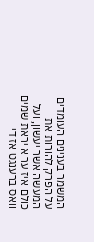המשמר בענינים העומדים על הפרק להורות את המעשה אשר יעשון, ועל כולם איז ער א יראת שמים וואס ברענגט אז די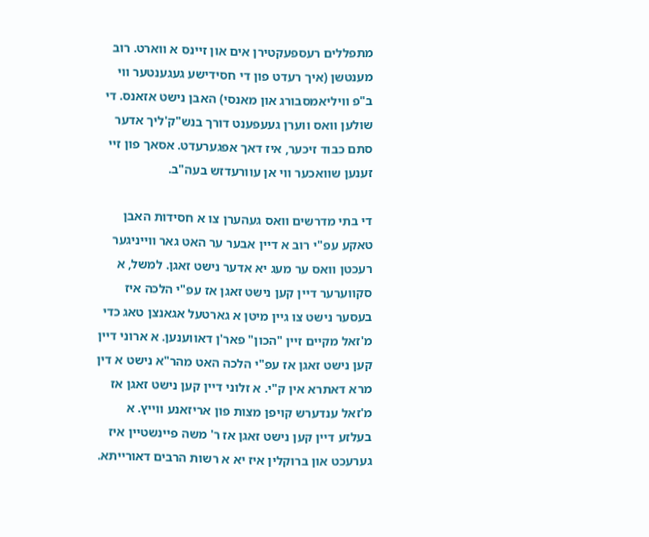מתפללים רעספעקטירן אים און זיינס א ווארט. רוב מענטשן (איך רעדט פון די חסידישע געגענטער ווי ב"פ וויליאמסבורג און מאנסי) האבן נישט אזאנס. די שולען וואס ווערן געעפענט דורך בנש"ק'ליך אדער סתם כבוד זיכער, איז דאך אפגערעדט. אסאך פון זיי זענען שוואכער ווי אן עוורעדזש בעה"ב.

די בתי מדרשים וואס געהערן צו א חסידות האבן טאקע עפ"י רוב א דיין אבער ער האט גאר ווייניגער רעכטן וואס ער מעג יא אדער נישט זאגן. למשל, א סקווערער דיין קען נישט זאגן אז עפ"י הלכה איז בעסער נישט צו גיין מיטן א גארטעל אגאנצן טאג כדי מ'זאל מקיים זיין "הכון" פאר'ן דאווענען. א ארוני דיין קען נישט זאגן אז עפ"י הלכה האט מהר"א נישט א דין מרא דאתרא אין ק"י. א זלוני דיין קען נישט זאגן אז מ'זאל ענדערש קויפן מצות פון אריזאנע ווייץ. א בעלזע דיין קען נישט זאגן אז ר' משה פיינשטיין איז גערעכט און ברוקלין איז יא א רשות הרבים דאורייתא.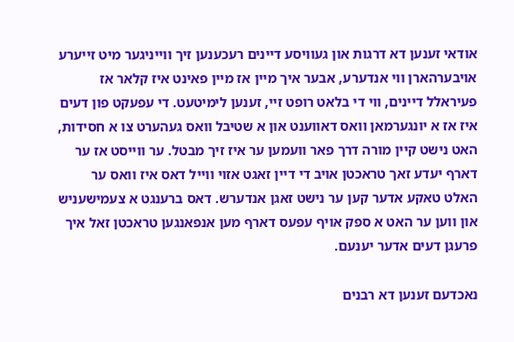אודאי זענען דא דרגות און געוויסע דיינים רעכענען זיך ווייניגער מיט זייערע אויבערהארן ווי אנדערע, אבער איך מיין אז מיין פאינט איז קלאר אז פעיראלל דיינים, ווי די בלאט רופט זיי, זענען לימיטעט. די עפעקט פון דעים איז אז א יונגערמאן וואס דאווענט און א שטיבל וואס געהערט צו א חסידות, האט נישט קיין מורה דרך פאר וועמען ער איז זיך מבטל. ער ווייסט אז ער דארף יעדע זאך טראכטן אויב די דיין זאגט אזוי ווייל דאס איז וואס ער האלט טאקע אדער קען ער נישט זאגן אנדערש. דאס ברענגט א צעמישעניש און ווען ער האט א ספק אויף עפעס דארף מען אנפאנגען טראכטן זאל איך פרעגן דעים אדער יענעם.

נאכדעם זענען דא רבנים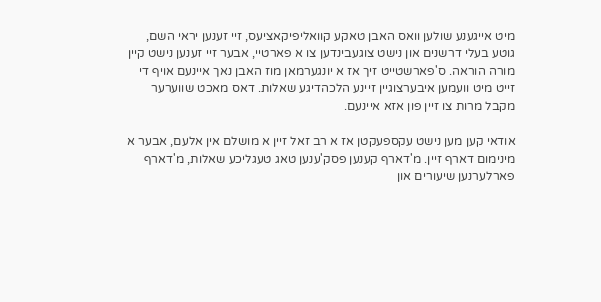מיט אייגענע שולען וואס האבן טאקע קוואליפיקאציעס, זיי זענען יראי השם, גוטע בעלי דרשנים און נישט צוגעבינדען צו א פארטיי, אבער זיי זענען נישט קיין מורה הוראה. ס'פארשטייט זיך אז א יונגערמאן מוז האבן נאך איינעם אויף די זייט מיט וועמען איבערצוגיין זיינע הלכהדיגע שאלות. דאס מאכט שווערער מקבל מרות צו זיין פון אזא איינעם.

אודאי קען מען נישט עקספעקטן אז א רב זאל זיין א מושלם אין אלעם, אבער א מינימום דארף זיין. מ'דארף קענען פסק'ענען טאג טעגליכע שאלות, מ'דארף פארלערנען שיעורים און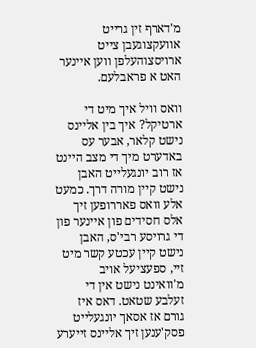מ'דארף זין גרייט אוועקצוגעבן צייט ארויסצוהעלפן ווען איינער האט א פראבלעם.

וואס וויל איך מיט די ארטיקל? איך בין אליינס נישט קלאר, אבער עס באדערט מיך די מצב היינט אז רוב יונגעלייט האבן נישט קיין מורה דרך. כמעט אלע וואס פאררופען זיך אלס חסידים פון איינער פון די גרויסע רבי'ס, האבן נישט קיין עכטע קשר מיט זיי, ספעציעל אויב מ'וואינט נישט אין די זעלבע שטאט. דאס איז גורם אז אסאך יונגעלייט פסק'ענען זיך אליינס זייערע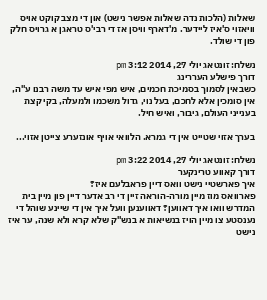שאלות (הלכות נדה שאלות אפשר נישט) און די מצב קוקט אויס וויאזוי ס'איז ליידער. מ'דארף וויסן אז די רבי'ס טראגן א גרויס חלק פון די שולד.

נשלח: זונטאג יולי 27, 2014 3:12 pm
דורך פישלע העררינג
כשבאין לסמוך בסמיכת חכמים, איש מפי איש עד משה רבנו ע"ה, אין סומכין אלא לחכם, בעל נוי, גדול משכמו ולמעלה, בקי קצת בענייני העולם, גיבור, ואיש חיל.

בערך אזוי שטייט אין די גמרא. הלוואי אויף אונזערע צייטן אזוי...

נשלח: זונטאג יולי 27, 2014 3:22 pm
דורך קאווע טרינקער
איך פארשטיי נישט וואס דיין פראבלעם איז?
פארוואס מוז מיין מורה-הוראה זיין די רב אדער דיין פון מיין בית המדרש וואו איך דאווען? דאווענען וועל איך אין די שיינע שוהל די נענסטע צו מיין הויז בנשיאות א בנש"ק שלא קרא ולא שנה, ער איז נישט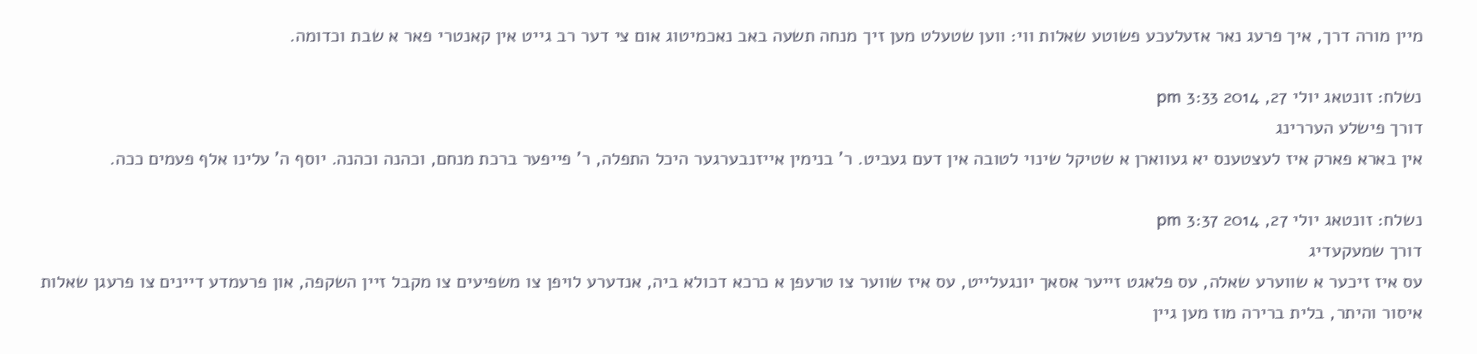מיין מורה דרך, איך פרעג נאר אזעלעכע פשוטע שאלות ווי: ווען שטעלט מען זיך מנחה תשעה באב נאכמיטוג אום צי דער רב גייט אין קאנטרי פאר א שבת וכדומה.

נשלח: זונטאג יולי 27, 2014 3:33 pm
דורך פישלע העררינג
אין בארא פארק איז לעצטענס יא געווארן א שטיקל שינוי לטובה אין דעם געביט. ר' בנימין אייזנבערגער היכל התפלה, ר' פייפער ברכת מנחם, וכהנה וכהנה. יוסף ה' עלינו אלף פעמים ככה.

נשלח: זונטאג יולי 27, 2014 3:37 pm
דורך שמעקעדיג
עס איז זיכער א שווערע שאלה, עס פלאגט זייער אסאך יונגעלייט, עס איז שווער צו טרעפן א כרכא דכולא ביה, אנדערע לויפן צו משפיעים צו מקבל זיין השקפה, און פרעמדע דיינים צו פרעגן שאלות איסור והיתר, בלית ברירה מוז מען גיין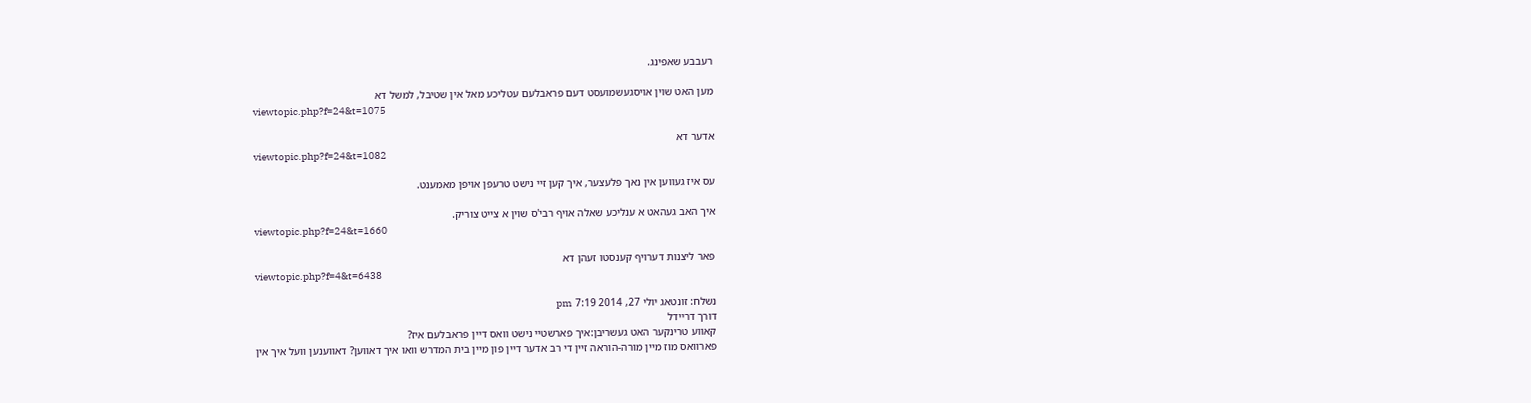רעבבע שאפינג.

מען האט שוין אויסגעשמועסט דעם פראבלעם עטליכע מאל אין שטיבל, למשל דא
viewtopic.php?f=24&t=1075

אדער דא
viewtopic.php?f=24&t=1082

עס איז געווען אין נאך פלעצער, איך קען זיי נישט טרעפן אויפן מאמענט.

איך האב געהאט א ענליכע שאלה אויף רבי'ס שוין א צייט צוריק.
viewtopic.php?f=24&t=1660

פאר ליצנות דערויף קענסטו זעהן דא
viewtopic.php?f=4&t=6438

נשלח: זונטאג יולי 27, 2014 7:19 pm
דורך דריידל
קאווע טרינקער האט געשריבן:איך פארשטיי נישט וואס דיין פראבלעם איז?
פארוואס מוז מיין מורה-הוראה זיין די רב אדער דיין פון מיין בית המדרש וואו איך דאווען? דאווענען וועל איך אין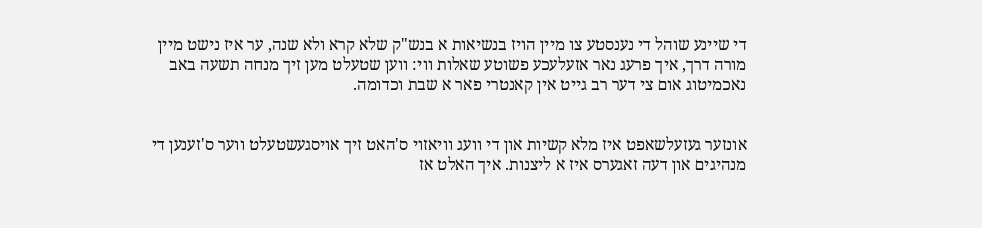די שיינע שוהל די נענסטע צו מיין הויז בנשיאות א בנש"ק שלא קרא ולא שנה, ער איז נישט מיין מורה דרך, איך פרעג נאר אזעלעכע פשוטע שאלות ווי: ווען שטעלט מען זיך מנחה תשעה באב נאכמיטוג אום צי דער רב גייט אין קאנטרי פאר א שבת וכדומה.


אונזער געזעלשאפט איז מלא קשיות און די וועג וויאזוי ס'האט זיך אויסגעשטעלט ווער ס'זענען די מנהיגים און דעה זאגערס איז א ליצנות. איך האלט אז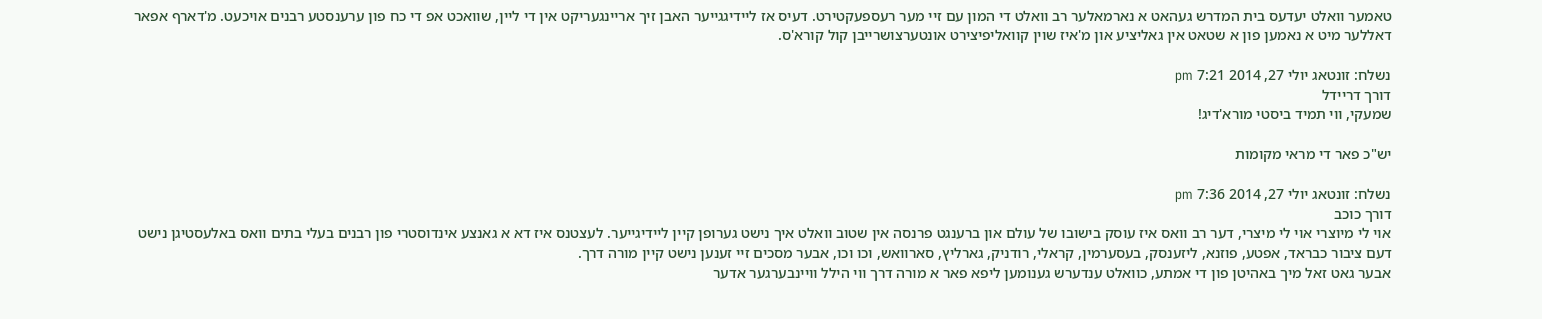טאמער וואלט יעדעס בית המדרש געהאט א נארמאלער רב וואלט די המון עם זיי מער רעספעקטירט. דעיס אז ליידיגגייער האבן זיך אריינגעריקט אין די ליין, שוואכט אפ די כח פון ערענסטע רבנים אויכעט. מ'דארף אפאר דאללער מיט א נאמען פון א שטאט אין גאליציע און מ'איז שוין קוואליפיצירט אונטערצושרייבן קול קורא'ס.

נשלח: זונטאג יולי 27, 2014 7:21 pm
דורך דריידל
שמעקי, ווי תמיד ביסטי מורא'דיג!

יש"כ פאר די מראי מקומות

נשלח: זונטאג יולי 27, 2014 7:36 pm
דורך כוכב
אוי לי מיוצרי אוי לי מיצרי, דער רב וואס איז עוסק בישובו של עולם און ברענגט פרנסה אין שטוב וואלט איך נישט גערופן קיין ליידיגייער. לעצטנס איז דא א גאנצע אינדוסטרי פון רבנים בעלי בתים וואס באלעסטיגן נישט דעם ציבור כבראד, אפטע, פוזנא, ליזענסק, בעסערמין, קראלי, רודניק, גארליץ, סארוואש, וכו וכו, אבער מסכים זיי זענען נישט קיין מורה דרך.
אבער גאט זאל מיך באהיטן פון די אמתע, כוואלט ענדערש גענומען ליפא פאר א מורה דרך ווי הילל וויינבערגער אדער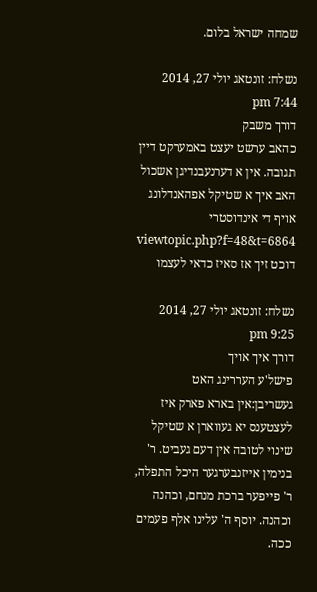שמחה ישראל בלום.

נשלח: זונטאג יולי 27, 2014 7:44 pm
דורך משבק
כהאב ערשט יעצט באמערקט דיין תגובה. אין א דערנעבנדיגן אשכול האב איך א שטיקל אפהאנדלונג אויף די אינדוסטרי viewtopic.php?f=48&t=6864 דוכט זיך אז סאיז כדאי לעצמו

נשלח: זונטאג יולי 27, 2014 9:25 pm
דורך איך אויך
פישל'ע העררינג האט געשריבן:אין בארא פארק איז לעצטענס יא געווארן א שטיקל שינוי לטובה אין דעם געביט. ר' בנימין אייזנבערגער היכל התפלה, ר' פייפער ברכת מנחם, וכהנה וכהנה. יוסף ה' עלינו אלף פעמים ככה.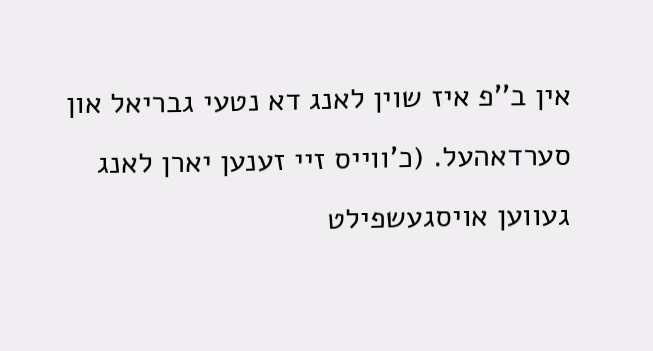אין ב''פ איז שוין לאנג דא נטעי גבריאל און סערדאהעל. (כ'ווייס זיי זענען יארן לאנג געווען אויסגעשפילט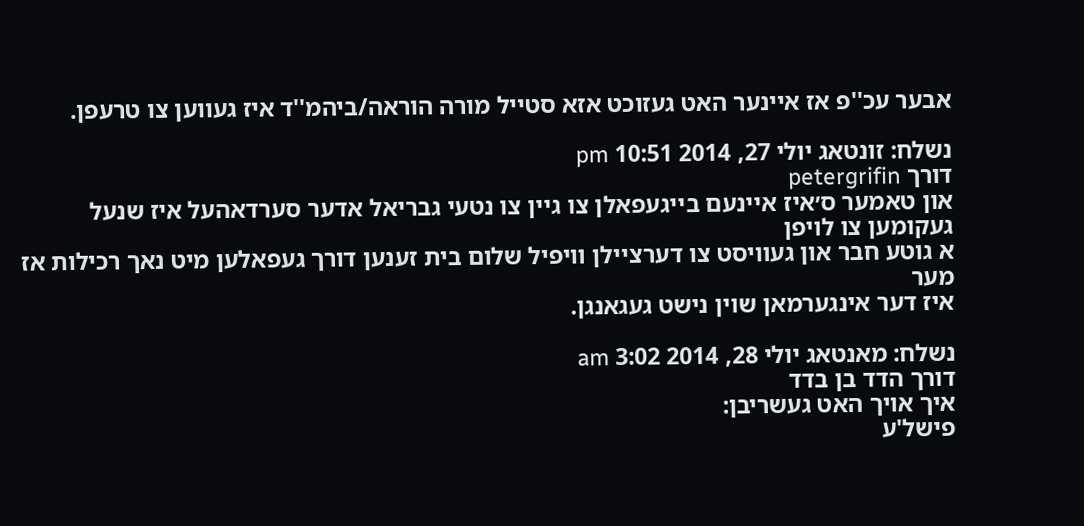אבער עכ''פ אז איינער האט געזוכט אזא סטייל מורה הוראה/ביהמ''ד איז געווען צו טרעפן.

נשלח: זונטאג יולי 27, 2014 10:51 pm
דורך petergrifin
און טאמער ס׳איז אײנעם בײגעפאלן צו גײן צו נטעי גבריאל אדער סערדאהעל איז שנעל געקומען צו לויפן
א גוטע חבר און געװיסט צו דערצײלן װיפיל שלום בית זענען דורך געפאלען מיט נאך רכילות אז מער
איז דער אינגערמאן שוין נישט געגאנגן.

נשלח: מאנטאג יולי 28, 2014 3:02 am
דורך הדד בן בדד
איך אויך האט געשריבן:
פישל'ע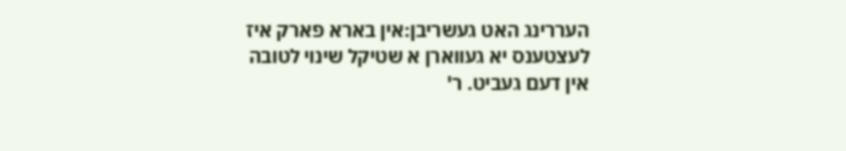העררינג האט געשריבן:אין בארא פארק איז לעצטענס יא געווארן א שטיקל שינוי לטובה אין דעם געביט. ר'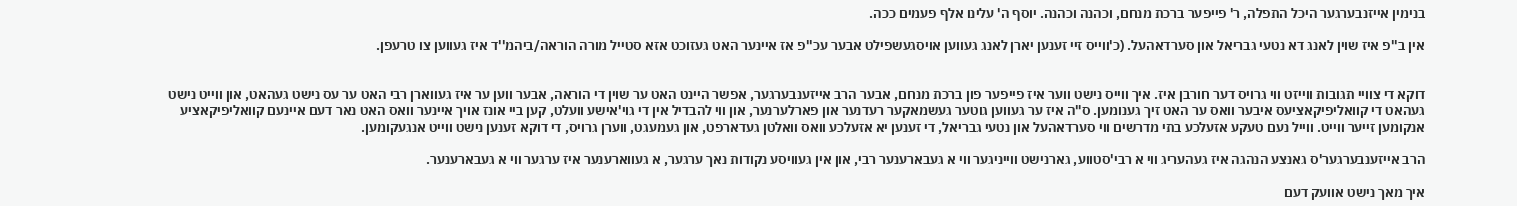בנימין אייזנבערגער היכל התפלה, ר' פייפער ברכת מנחם, וכהנה וכהנה. יוסף ה' עלינו אלף פעמים ככה.

אין ב''פ איז שוין לאנג דא נטעי גבריאל און סערדאהעל. (כ'ווייס זיי זענען יארן לאנג געווען אויסגעשפילט אבער עכ''פ אז איינער האט געזוכט אזא סטייל מורה הוראה/ביהמ''ד איז געווען צו טרעפן.


דוקא די צוויי תגובות ווייזט ווי גרויס דער חורבן איז. איך ווייס נישט ווער איז פייפער פון ברכת מנחם, אבער הרב אייזענבערגער, אפשר היינט האט ער שוין די הוראה, אבער ווען ער איז געווארן רבי האט ער עס נישט געהאט, און ווייט נישט געהאט די קוואליפיקאציעס איבער וואס ער האט זיך גענומען. ס"ה איז ער געווען גוטער געשמאקער רעדנער און פארלערנער, און ווי להבדיל אין די גוי'אישע וועלט, קען ביי אונז אויך איינער וואס האט נאר דעם איינעם קוואליפיקאציע אנקומען זייער ווייט. ווייל נעם טעקע אזעלכע בתי מדרשים ווי סערדאהעל און נטעי גבריאל, די זענען יא אזעלכע וואס וואלטן געדארפט, און געמעגט, ווערן גרויס, די דוקא זענען נישט ווייט אנגעקומען.

הרב אייזענבערגער'ס גאנצע הנהגה איז געהעריג ווי א רבי'סטווע, גארנישט ווייניגער ווי א געבארענער רבי, און אין געוויסע נקודות נאך ערגער, א געווארענער איז ערגער ווי א געבארענער.

איך מאך נישט אוועק דעם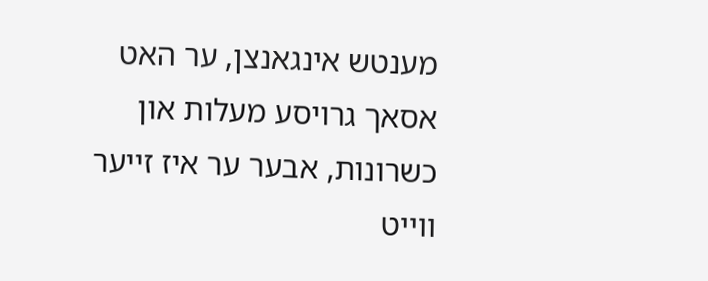מענטש אינגאנצן, ער האט אסאך גרויסע מעלות און כשרונות, אבער ער איז זייער ווייט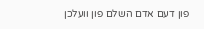פון דעם אדם השלם פון וועלכן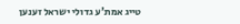טייג אמת'ע גדולי ישראל זענען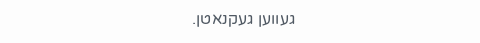געווען געקנאטן.